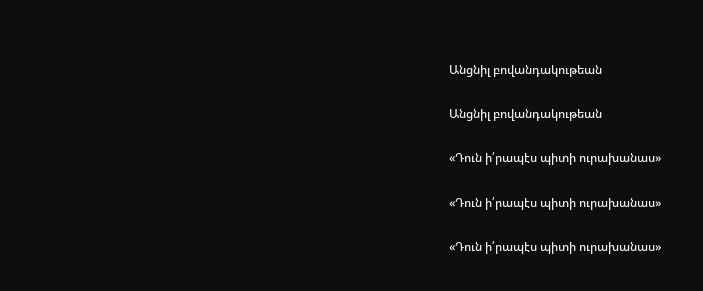Անցնիլ բովանդակութեան

Անցնիլ բովանդակութեան

«Դուն ի՛րապէս պիտի ուրախանաս»

«Դուն ի՛րապէս պիտի ուրախանաս»

«Դուն ի՛րապէս պիտի ուրախանաս»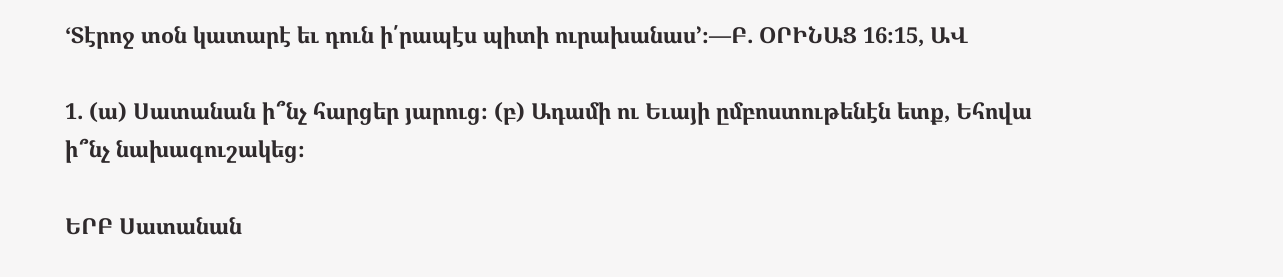‘Տէրոջ տօն կատարէ եւ դուն ի՛րապէս պիտի ուրախանաս’։—Բ. ՕՐԻՆԱՑ 16։15, ԱՎ

1. (ա) Սատանան ի՞նչ հարցեր յարուց։ (բ) Ադամի ու Եւայի ըմբոստութենէն ետք, Եհովա ի՞նչ նախագուշակեց։

ԵՐԲ Սատանան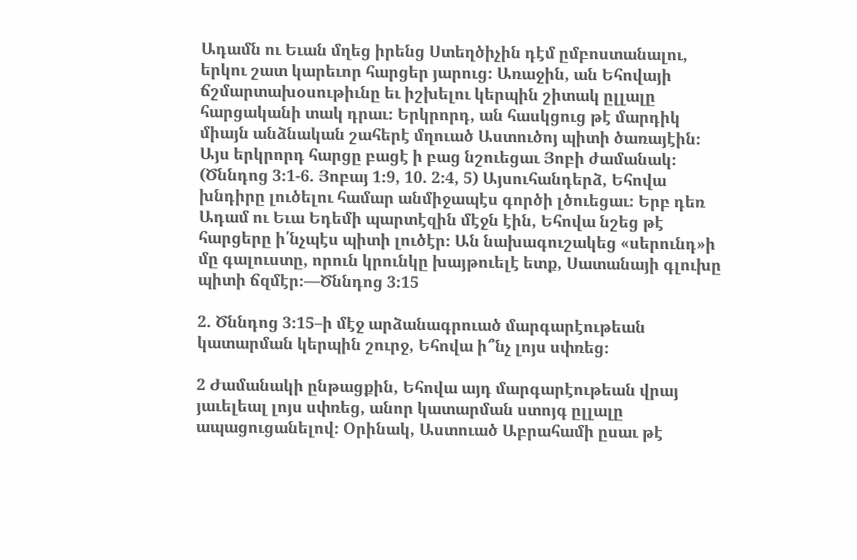Ադամն ու Եւան մղեց իրենց Ստեղծիչին դէմ ըմբոստանալու, երկու շատ կարեւոր հարցեր յարուց։ Առաջին, ան Եհովայի ճշմարտախօսութիւնը եւ իշխելու կերպին շիտակ ըլլալը հարցականի տակ դրաւ։ Երկրորդ, ան հասկցուց թէ մարդիկ միայն անձնական շահերէ մղուած Աստուծոյ պիտի ծառայէին։ Այս երկրորդ հարցը բացէ ի բաց նշուեցաւ Յոբի ժամանակ։ (Ծննդոց 3։1-6. Յոբայ 1։9, 10. 2։4, 5) Այսուհանդերձ, Եհովա խնդիրը լուծելու համար անմիջապէս գործի լծուեցաւ։ Երբ դեռ Ադամ ու Եւա Եդեմի պարտէզին մէջն էին, Եհովա նշեց թէ հարցերը ի՛նչպէս պիտի լուծէր։ Ան նախագուշակեց «սերունդ»ի մը գալուստը, որուն կրունկը խայթուելէ ետք, Սատանայի գլուխը պիտի ճզմէր։—Ծննդոց 3։15

2. Ծննդոց 3։15–ի մէջ արձանագրուած մարգարէութեան կատարման կերպին շուրջ, Եհովա ի՞նչ լոյս սփռեց։

2 Ժամանակի ընթացքին, Եհովա այդ մարգարէութեան վրայ յաւելեալ լոյս սփռեց, անոր կատարման ստոյգ ըլլալը ապացուցանելով։ Օրինակ, Աստուած Աբրահամի ըսաւ թէ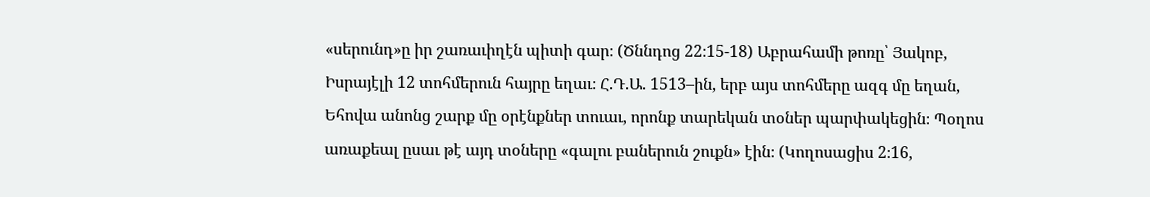«սերունդ»ը իր շառաւիղէն պիտի գար։ (Ծննդոց 22։15-18) Աբրահամի թոռը՝ Յակոբ, Իսրայէլի 12 տոհմերուն հայրը եղաւ։ Հ.Դ.Ա. 1513–ին, երբ այս տոհմերը ազգ մը եղան, Եհովա անոնց շարք մը օրէնքներ տուաւ, որոնք տարեկան տօներ պարփակեցին։ Պօղոս առաքեալ ըսաւ թէ այդ տօները «գալու բաներուն շուքն» էին։ (Կողոսացիս 2։16,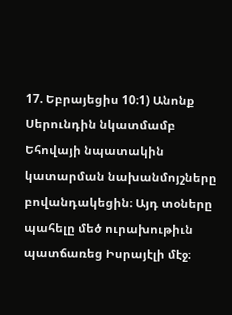17. Եբրայեցիս 10։1) Անոնք Սերունդին նկատմամբ Եհովայի նպատակին կատարման նախանմոյշները բովանդակեցին։ Այդ տօները պահելը մեծ ուրախութիւն պատճառեց Իսրայէլի մէջ։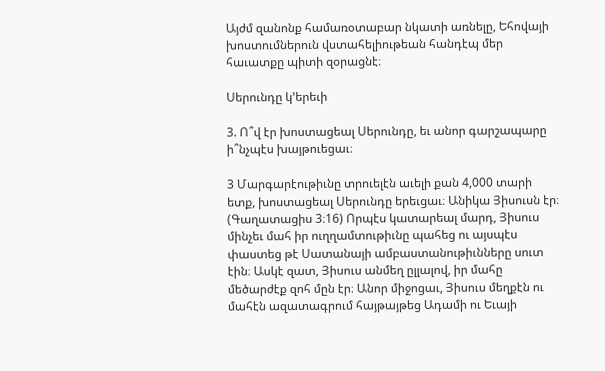Այժմ զանոնք համառօտաբար նկատի առնելը, Եհովայի խոստումներուն վստահելիութեան հանդէպ մեր հաւատքը պիտի զօրացնէ։

Սերունդը կ’երեւի

3. Ո՞վ էր խոստացեալ Սերունդը, եւ անոր գարշապարը ի՞նչպէս խայթուեցաւ։

3 Մարգարէութիւնը տրուելէն աւելի քան 4,000 տարի ետք, խոստացեալ Սերունդը երեւցաւ։ Անիկա Յիսուսն էր։ (Գաղատացիս 3։16) Որպէս կատարեալ մարդ, Յիսուս մինչեւ մահ իր ուղղամտութիւնը պահեց ու այսպէս փաստեց թէ Սատանայի ամբաստանութիւնները սուտ էին։ Ասկէ զատ, Յիսուս անմեղ ըլլալով, իր մահը մեծարժէք զոհ մըն էր։ Անոր միջոցաւ, Յիսուս մեղքէն ու մահէն ազատագրում հայթայթեց Ադամի ու Եւայի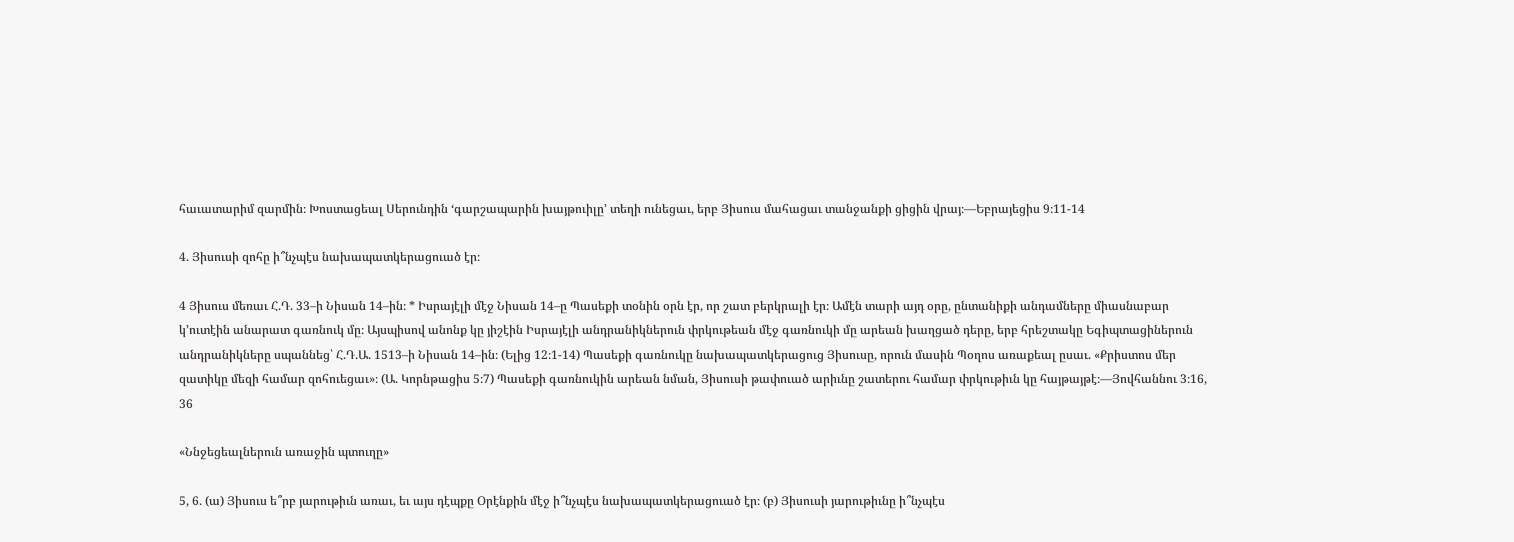հաւատարիմ զարմին։ Խոստացեալ Սերունդին ‘գարշապարին խայթուիլը’ տեղի ունեցաւ, երբ Յիսուս մահացաւ տանջանքի ցիցին վրայ։—Եբրայեցիս 9։11-14

4. Յիսուսի զոհը ի՞նչպէս նախապատկերացուած էր։

4 Յիսուս մեռաւ Հ.Դ. 33–ի Նիսան 14–ին։ * Իսրայէլի մէջ Նիսան 14–ը Պասեքի տօնին օրն էր, որ շատ բերկրալի էր։ Ամէն տարի այդ օրը, ընտանիքի անդամները միասնաբար կ’ուտէին անարատ գառնուկ մը։ Այսպիսով անոնք կը յիշէին Իսրայէլի անդրանիկներուն փրկութեան մէջ գառնուկի մը արեան խաղցած դերը, երբ հրեշտակը Եգիպտացիներուն անդրանիկները սպաննեց՝ Հ.Դ.Ա. 1513–ի Նիսան 14–ին։ (Ելից 12։1-14) Պասեքի գառնուկը նախապատկերացուց Յիսուսը, որուն մասին Պօղոս առաքեալ ըսաւ. «Քրիստոս մեր զատիկը մեզի համար զոհուեցաւ»։ (Ա. Կորնթացիս 5։7) Պասեքի գառնուկին արեան նման, Յիսուսի թափուած արիւնը շատերու համար փրկութիւն կը հայթայթէ։—Յովհաննու 3։16, 36

«Ննջեցեալներուն առաջին պտուղը»

5, 6. (ա) Յիսուս ե՞րբ յարութիւն առաւ, եւ այս դէպքը Օրէնքին մէջ ի՞նչպէս նախապատկերացուած էր։ (բ) Յիսուսի յարութիւնը ի՞նչպէս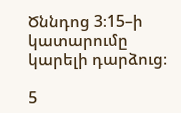Ծննդոց 3։15–ի կատարումը կարելի դարձուց։

5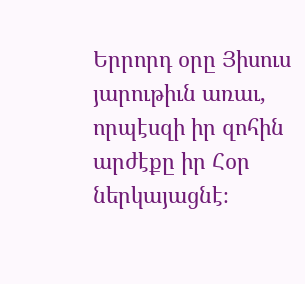Երրորդ օրը Յիսուս յարութիւն առաւ, որպէսզի իր զոհին արժէքը իր Հօր ներկայացնէ։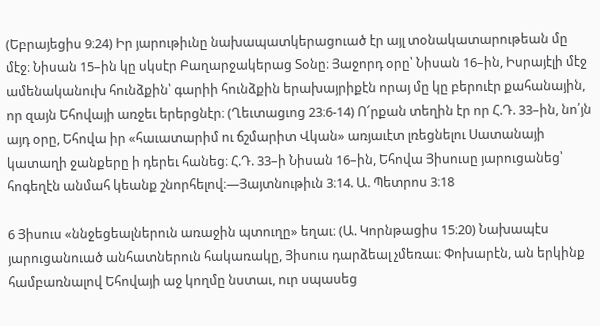(Եբրայեցիս 9։24) Իր յարութիւնը նախապատկերացուած էր այլ տօնակատարութեան մը մէջ։ Նիսան 15–ին կը սկսէր Բաղարջակերաց Տօնը։ Յաջորդ օրը՝ Նիսան 16–ին, Իսրայէլի մէջ ամենականուխ հունձքին՝ գարիի հունձքին երախայրիքէն որայ մը կը բերուէր քահանային, որ զայն Եհովայի առջեւ երերցնէր։ (Ղեւտացւոց 23։6-14) Ո՜րքան տեղին էր որ Հ.Դ. 33–ին, նո՛յն այդ օրը, Եհովա իր «հաւատարիմ ու ճշմարիտ Վկան» առյաւէտ լռեցնելու Սատանայի կատաղի ջանքերը ի դերեւ հանեց։ Հ.Դ. 33–ի Նիսան 16–ին, Եհովա Յիսուսը յարուցանեց՝ հոգեղէն անմահ կեանք շնորհելով։—Յայտնութիւն 3։14. Ա. Պետրոս 3։18

6 Յիսուս «ննջեցեալներուն առաջին պտուղը» եղաւ։ (Ա. Կորնթացիս 15։20) Նախապէս յարուցանուած անհատներուն հակառակը, Յիսուս դարձեալ չմեռաւ։ Փոխարէն, ան երկինք համբառնալով Եհովայի աջ կողմը նստաւ, ուր սպասեց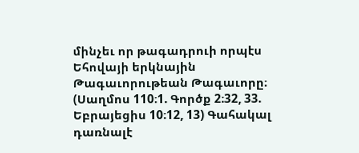մինչեւ որ թագադրուի որպէս Եհովայի երկնային Թագաւորութեան Թագաւորը։ (Սաղմոս 110։1. Գործք 2։32, 33. Եբրայեցիս 10։12, 13) Գահակալ դառնալէ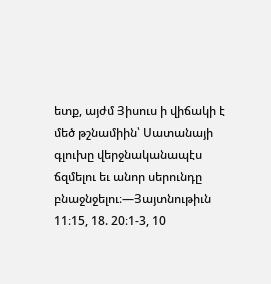ետք, այժմ Յիսուս ի վիճակի է մեծ թշնամիին՝ Սատանայի գլուխը վերջնականապէս ճզմելու եւ անոր սերունդը բնաջնջելու։—Յայտնութիւն 11։15, 18. 20։1-3, 10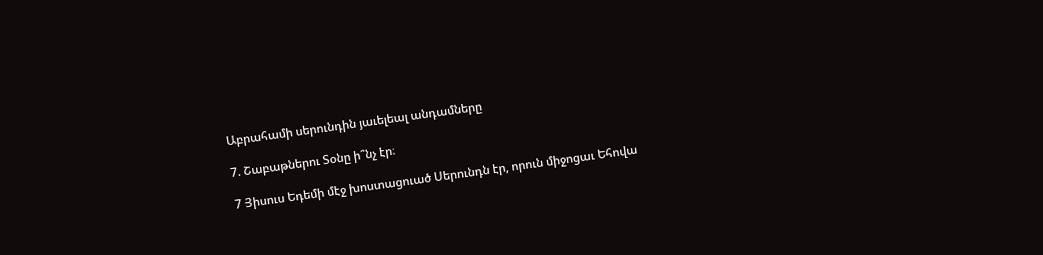Աբրահամի սերունդին յաւելեալ անդամները

7. Շաբաթներու Տօնը ի՞նչ էր։

7 Յիսուս Եդեմի մէջ խոստացուած Սերունդն էր, որուն միջոցաւ Եհովա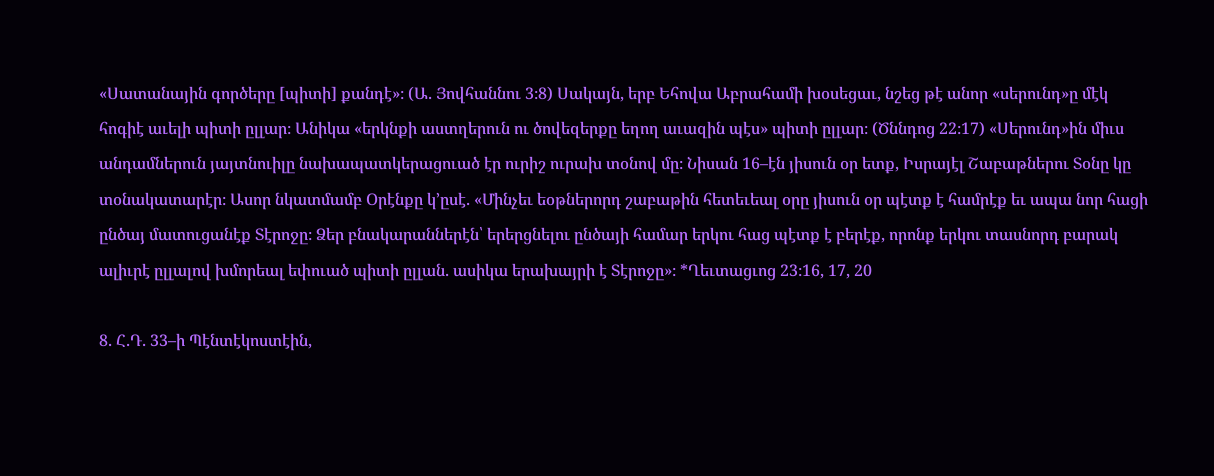«Սատանային գործերը [պիտի] քանդէ»։ (Ա. Յովհաննու 3։8) Սակայն, երբ Եհովա Աբրահամի խօսեցաւ, նշեց թէ անոր «սերունդ»ը մէկ հոգիէ աւելի պիտի ըլլար։ Անիկա «երկնքի աստղերուն ու ծովեզերքը եղող աւազին պէս» պիտի ըլլար։ (Ծննդոց 22։17) «Սերունդ»ին միւս անդամներուն յայտնուիլը նախապատկերացուած էր ուրիշ ուրախ տօնով մը։ Նիսան 16–էն յիսուն օր ետք, Իսրայէլ Շաբաթներու Տօնը կը տօնակատարէր։ Ասոր նկատմամբ Օրէնքը կ’ըսէ. «Մինչեւ եօթներորդ շաբաթին հետեւեալ օրը յիսուն օր պէտք է համրէք եւ ապա նոր հացի ընծայ մատուցանէք Տէրոջը։ Ձեր բնակարաններէն՝ երերցնելու ընծայի համար երկու հաց պէտք է բերէք, որոնք երկու տասնորդ բարակ ալիւրէ ըլլալով խմորեալ եփուած պիտի ըլլան. ասիկա երախայրի է Տէրոջը»։ *Ղեւտացւոց 23։16, 17, 20

8. Հ.Դ. 33–ի Պէնտէկոստէին,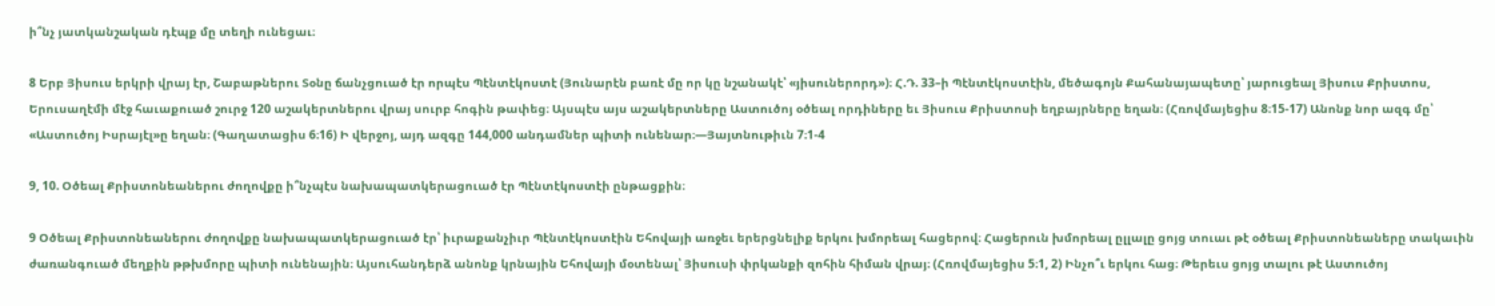ի՞նչ յատկանշական դէպք մը տեղի ունեցաւ։

8 Երբ Յիսուս երկրի վրայ էր, Շաբաթներու Տօնը ճանչցուած էր որպէս Պէնտէկոստէ (Յունարէն բառէ մը որ կը նշանակէ՝ «յիսուներորդ»)։ Հ.Դ. 33–ի Պէնտէկոստէին, մեծագոյն Քահանայապետը՝ յարուցեալ Յիսուս Քրիստոս, Երուսաղէմի մէջ հաւաքուած շուրջ 120 աշակերտներու վրայ սուրբ հոգին թափեց։ Այսպէս այս աշակերտները Աստուծոյ օծեալ որդիները եւ Յիսուս Քրիստոսի եղբայրները եղան։ (Հռովմայեցիս 8։15-17) Անոնք նոր ազգ մը՝ «Աստուծոյ Իսրայէլ»ը եղան։ (Գաղատացիս 6։16) Ի վերջոյ, այդ ազգը 144,000 անդամներ պիտի ունենար։—Յայտնութիւն 7։1-4

9, 10. Օծեալ Քրիստոնեաներու ժողովքը ի՞նչպէս նախապատկերացուած էր Պէնտէկոստէի ընթացքին։

9 Օծեալ Քրիստոնեաներու ժողովքը նախապատկերացուած էր՝ իւրաքանչիւր Պէնտէկոստէին Եհովայի առջեւ երերցնելիք երկու խմորեալ հացերով։ Հացերուն խմորեալ ըլլալը ցոյց տուաւ թէ օծեալ Քրիստոնեաները տակաւին ժառանգուած մեղքին թթխմորը պիտի ունենային։ Այսուհանդերձ անոնք կրնային Եհովայի մօտենալ՝ Յիսուսի փրկանքի զոհին հիման վրայ։ (Հռովմայեցիս 5։1, 2) Ինչո՞ւ երկու հաց։ Թերեւս ցոյց տալու թէ Աստուծոյ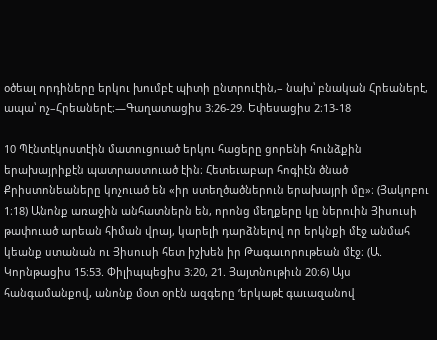օծեալ որդիները երկու խումբէ պիտի ընտրուէին,– նախ՝ բնական Հրեաներէ, ապա՝ ոչ–Հրեաներէ։—Գաղատացիս 3։26-29. Եփեսացիս 2։13-18

10 Պէնտէկոստէին մատուցուած երկու հացերը ցորենի հունձքին երախայրիքէն պատրաստուած էին։ Հետեւաբար հոգիէն ծնած Քրիստոնեաները կոչուած են «իր ստեղծածներուն երախայրի մը»։ (Յակոբու 1։18) Անոնք առաջին անհատներն են, որոնց մեղքերը կը ներուին Յիսուսի թափուած արեան հիման վրայ, կարելի դարձնելով որ երկնքի մէջ անմահ կեանք ստանան ու Յիսուսի հետ իշխեն իր Թագաւորութեան մէջ։ (Ա. Կորնթացիս 15։53. Փիլիպպեցիս 3։20, 21. Յայտնութիւն 20։6) Այս հանգամանքով, անոնք մօտ օրէն ազգերը ‘երկաթէ գաւազանով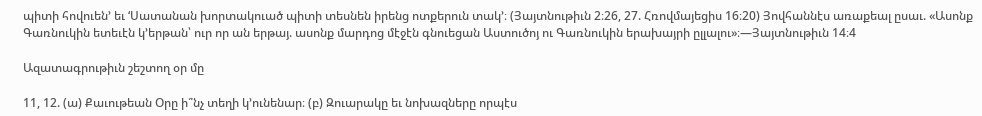պիտի հովուեն’ եւ ‘Սատանան խորտակուած պիտի տեսնեն իրենց ոտքերուն տակ’։ (Յայտնութիւն 2։26, 27. Հռովմայեցիս 16։20) Յովհաննէս առաքեալ ըսաւ. «Ասոնք Գառնուկին ետեւէն կ’երթան՝ ուր որ ան երթայ. ասոնք մարդոց մէջէն գնուեցան Աստուծոյ ու Գառնուկին երախայրի ըլլալու»։—Յայտնութիւն 14։4

Ազատագրութիւն շեշտող օր մը

11, 12. (ա) Քաւութեան Օրը ի՞նչ տեղի կ’ունենար։ (բ) Զուարակը եւ նոխազները որպէս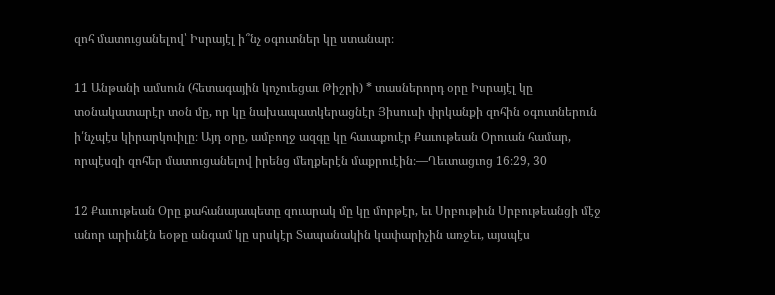զոհ մատուցանելով՝ Իսրայէլ ի՞նչ օգուտներ կը ստանար։

11 Անթանի ամսուն (հետագային կոչուեցաւ Թիշրի) * տասներորդ օրը Իսրայէլ կը տօնակատարէր տօն մը, որ կը նախապատկերացնէր Յիսուսի փրկանքի զոհին օգուտներուն ի՛նչպէս կիրարկուիլը։ Այդ օրը, ամբողջ ազգը կը հաւաքուէր Քաւութեան Օրուան համար, որպէսզի զոհեր մատուցանելով իրենց մեղքերէն մաքրուէին։—Ղեւտացւոց 16։29, 30

12 Քաւութեան Օրը քահանայապետը զուարակ մը կը մորթէր, եւ Սրբութիւն Սրբութեանցի մէջ անոր արիւնէն եօթը անգամ կը սրսկէր Տապանակին կափարիչին առջեւ, այսպէս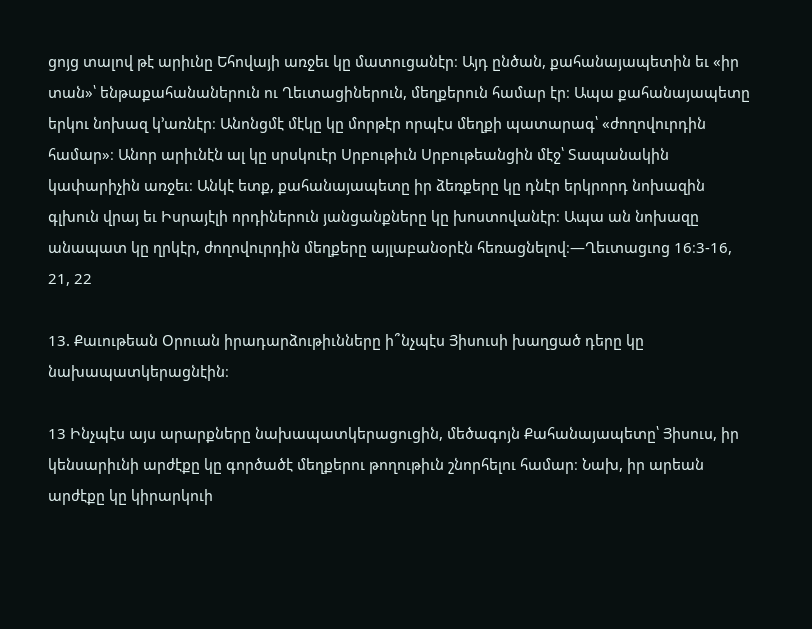ցոյց տալով թէ արիւնը Եհովայի առջեւ կը մատուցանէր։ Այդ ընծան, քահանայապետին եւ «իր տան»՝ ենթաքահանաներուն ու Ղեւտացիներուն, մեղքերուն համար էր։ Ապա քահանայապետը երկու նոխազ կ’առնէր։ Անոնցմէ մէկը կը մորթէր որպէս մեղքի պատարագ՝ «ժողովուրդին համար»։ Անոր արիւնէն ալ կը սրսկուէր Սրբութիւն Սրբութեանցին մէջ՝ Տապանակին կափարիչին առջեւ։ Անկէ ետք, քահանայապետը իր ձեռքերը կը դնէր երկրորդ նոխազին գլխուն վրայ եւ Իսրայէլի որդիներուն յանցանքները կը խոստովանէր։ Ապա ան նոխազը անապատ կը ղրկէր, ժողովուրդին մեղքերը այլաբանօրէն հեռացնելով։—Ղեւտացւոց 16։3-16, 21, 22

13. Քաւութեան Օրուան իրադարձութիւնները ի՞նչպէս Յիսուսի խաղցած դերը կը նախապատկերացնէին։

13 Ինչպէս այս արարքները նախապատկերացուցին, մեծագոյն Քահանայապետը՝ Յիսուս, իր կենսարիւնի արժէքը կը գործածէ մեղքերու թողութիւն շնորհելու համար։ Նախ, իր արեան արժէքը կը կիրարկուի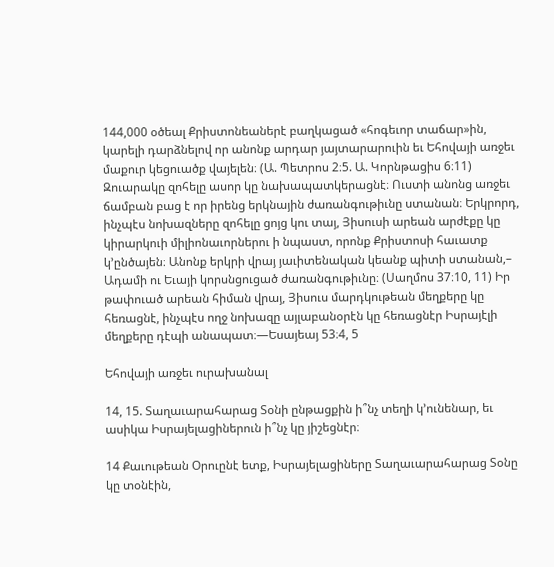144,000 օծեալ Քրիստոնեաներէ բաղկացած «հոգեւոր տաճար»ին, կարելի դարձնելով որ անոնք արդար յայտարարուին եւ Եհովայի առջեւ մաքուր կեցուածք վայելեն։ (Ա. Պետրոս 2։5. Ա. Կորնթացիս 6։11) Զուարակը զոհելը ասոր կը նախապատկերացնէ։ Ուստի անոնց առջեւ ճամբան բաց է որ իրենց երկնային ժառանգութիւնը ստանան։ Երկրորդ, ինչպէս նոխազները զոհելը ցոյց կու տայ, Յիսուսի արեան արժէքը կը կիրարկուի միլիոնաւորներու ի նպաստ, որոնք Քրիստոսի հաւատք կ’ընծայեն։ Անոնք երկրի վրայ յաւիտենական կեանք պիտի ստանան,– Ադամի ու Եւայի կորսնցուցած ժառանգութիւնը։ (Սաղմոս 37։10, 11) Իր թափուած արեան հիման վրայ, Յիսուս մարդկութեան մեղքերը կը հեռացնէ, ինչպէս ողջ նոխազը այլաբանօրէն կը հեռացնէր Իսրայէլի մեղքերը դէպի անապատ։—Եսայեայ 53։4, 5

Եհովայի առջեւ ուրախանալ

14, 15. Տաղաւարահարաց Տօնի ընթացքին ի՞նչ տեղի կ’ունենար, եւ ասիկա Իսրայելացիներուն ի՞նչ կը յիշեցնէր։

14 Քաւութեան Օրուընէ ետք, Իսրայելացիները Տաղաւարահարաց Տօնը կը տօնէին,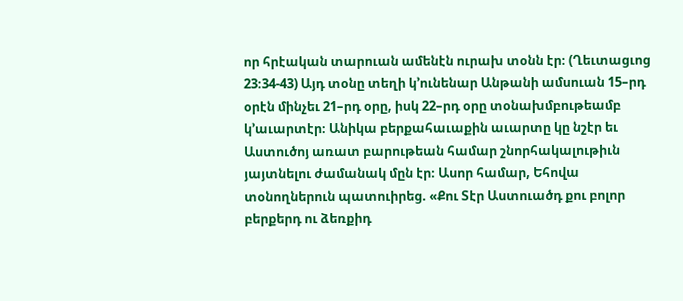որ հրէական տարուան ամենէն ուրախ տօնն էր։ (Ղեւտացւոց 23։34-43) Այդ տօնը տեղի կ’ունենար Անթանի ամսուան 15–րդ օրէն մինչեւ 21–րդ օրը, իսկ 22–րդ օրը տօնախմբութեամբ կ’աւարտէր։ Անիկա բերքահաւաքին աւարտը կը նշէր եւ Աստուծոյ առատ բարութեան համար շնորհակալութիւն յայտնելու ժամանակ մըն էր։ Ասոր համար, Եհովա տօնողներուն պատուիրեց. «Քու Տէր Աստուածդ քու բոլոր բերքերդ ու ձեռքիդ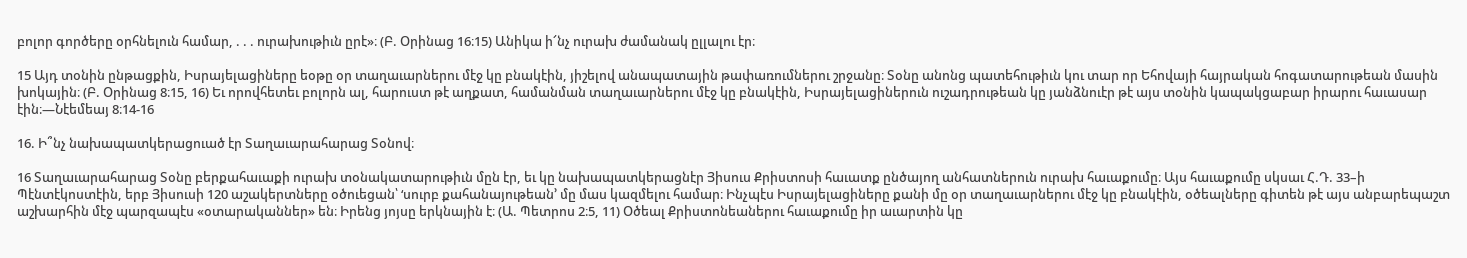բոլոր գործերը օրհնելուն համար, . . . ուրախութիւն ըրէ»։ (Բ. Օրինաց 16։15) Անիկա ի՜նչ ուրախ ժամանակ ըլլալու էր։

15 Այդ տօնին ընթացքին, Իսրայելացիները եօթը օր տաղաւարներու մէջ կը բնակէին, յիշելով անապատային թափառումներու շրջանը։ Տօնը անոնց պատեհութիւն կու տար որ Եհովայի հայրական հոգատարութեան մասին խոկային։ (Բ. Օրինաց 8։15, 16) Եւ որովհետեւ բոլորն ալ, հարուստ թէ աղքատ, համանման տաղաւարներու մէջ կը բնակէին, Իսրայելացիներուն ուշադրութեան կը յանձնուէր թէ այս տօնին կապակցաբար իրարու հաւասար էին։—Նէեմեայ 8։14-16

16. Ի՞նչ նախապատկերացուած էր Տաղաւարահարաց Տօնով։

16 Տաղաւարահարաց Տօնը բերքահաւաքի ուրախ տօնակատարութիւն մըն էր, եւ կը նախապատկերացնէր Յիսուս Քրիստոսի հաւատք ընծայող անհատներուն ուրախ հաւաքումը։ Այս հաւաքումը սկսաւ Հ.Դ. 33–ի Պէնտէկոստէին, երբ Յիսուսի 120 աշակերտները օծուեցան՝ ‘սուրբ քահանայութեան’ մը մաս կազմելու համար։ Ինչպէս Իսրայելացիները քանի մը օր տաղաւարներու մէջ կը բնակէին, օծեալները գիտեն թէ այս անբարեպաշտ աշխարհին մէջ պարզապէս «օտարականներ» են։ Իրենց յոյսը երկնային է։ (Ա. Պետրոս 2։5, 11) Օծեալ Քրիստոնեաներու հաւաքումը իր աւարտին կը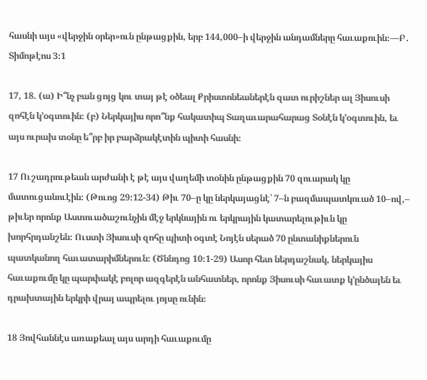հասնի այս «վերջին օրեր»ուն ընթացքին, երբ 144,000–ի վերջին անդամները հաւաքուին։—Բ. Տիմոթէոս 3։1

17, 18. (ա) Ի՞նչ բան ցոյց կու տայ թէ օծեալ Քրիստոնեաներէն զատ ուրիշներ ալ Յիսուսի զոհէն կ’օգտուին։ (բ) Ներկայիս որո՞նք հակատիպ Տաղաւարահարաց Տօնէն կ’օգտուին, եւ այս ուրախ տօնը ե՞րբ իր բարձրակէտին պիտի հասնի։

17 Ուշադրութեան արժանի է թէ այս վաղեմի տօնին ընթացքին 70 զուարակ կը մատուցանուէին։ (Թուոց 29։12-34) Թիւ 70–ը կը ներկայացնէ՝ 7–ն բազմապատկուած 10–ով,– թիւեր որոնք Աստուածաշունչին մէջ երկնային ու երկրային կատարելութիւն կը խորհրդանշեն։ Ուստի Յիսուսի զոհը պիտի օգտէ Նոյէն սերած 70 ընտանիքներուն պատկանող հաւատարիմներուն։ (Ծննդոց 10։1-29) Ասոր հետ ներդաշնակ, ներկայիս հաւաքումը կը պարփակէ բոլոր ազգերէն անհատներ, որոնք Յիսուսի հաւատք կ’ընծայեն եւ դրախտային երկրի վրայ ապրելու յոյսը ունին։

18 Յովհաննէս առաքեալ այս արդի հաւաքումը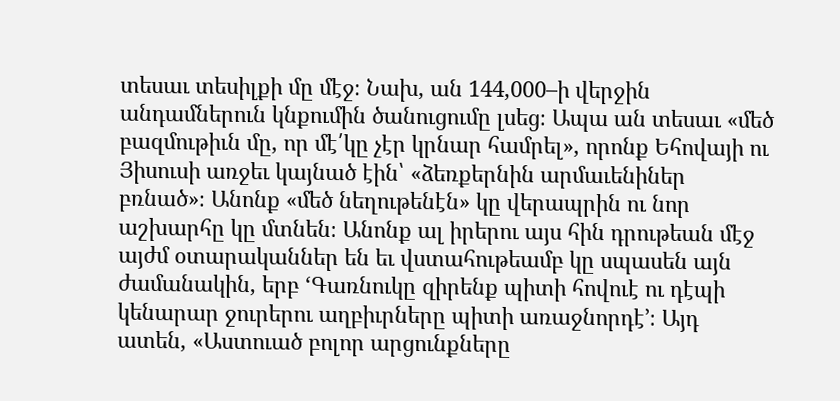տեսաւ տեսիլքի մը մէջ։ Նախ, ան 144,000–ի վերջին անդամներուն կնքումին ծանուցումը լսեց։ Ապա ան տեսաւ «մեծ բազմութիւն մը, որ մէ՛կը չէր կրնար համրել», որոնք Եհովայի ու Յիսուսի առջեւ կայնած էին՝ «ձեռքերնին արմաւենիներ բռնած»։ Անոնք «մեծ նեղութենէն» կը վերապրին ու նոր աշխարհը կը մտնեն։ Անոնք ալ իրերու այս հին դրութեան մէջ այժմ օտարականներ են եւ վստահութեամբ կը սպասեն այն ժամանակին, երբ ‘Գառնուկը զիրենք պիտի հովուէ ու դէպի կենարար ջուրերու աղբիւրները պիտի առաջնորդէ’։ Այդ ատեն, «Աստուած բոլոր արցունքները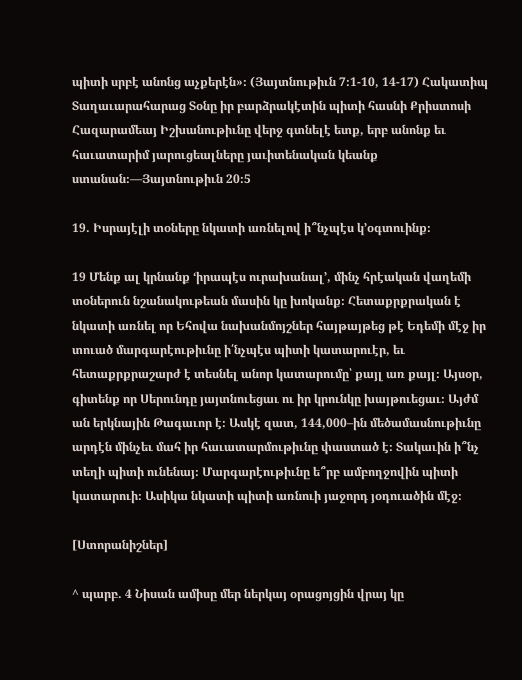պիտի սրբէ անոնց աչքերէն»։ (Յայտնութիւն 7։1-10, 14-17) Հակատիպ Տաղաւարահարաց Տօնը իր բարձրակէտին պիտի հասնի Քրիստոսի Հազարամեայ Իշխանութիւնը վերջ գտնելէ ետք, երբ անոնք եւ հաւատարիմ յարուցեալները յաւիտենական կեանք ստանան։—Յայտնութիւն 20։5

19. Իսրայէլի տօները նկատի առնելով ի՞նչպէս կ’օգտուինք։

19 Մենք ալ կրնանք ‘իրապէս ուրախանալ’, մինչ հրէական վաղեմի տօներուն նշանակութեան մասին կը խոկանք։ Հետաքրքրական է նկատի առնել որ Եհովա նախանմոյշներ հայթայթեց թէ Եդեմի մէջ իր տուած մարգարէութիւնը ի՛նչպէս պիտի կատարուէր, եւ հետաքրքրաշարժ է տեսնել անոր կատարումը՝ քայլ առ քայլ։ Այսօր, գիտենք որ Սերունդը յայտնուեցաւ ու իր կրունկը խայթուեցաւ։ Այժմ ան երկնային Թագաւոր է։ Ասկէ զատ, 144,000–ին մեծամասնութիւնը արդէն մինչեւ մահ իր հաւատարմութիւնը փաստած է։ Տակաւին ի՞նչ տեղի պիտի ունենայ։ Մարգարէութիւնը ե՞րբ ամբողջովին պիտի կատարուի։ Ասիկա նկատի պիտի առնուի յաջորդ յօդուածին մէջ։

[Ստորանիշներ]

^ պարբ. 4 Նիսան ամիսը մեր ներկայ օրացոյցին վրայ կը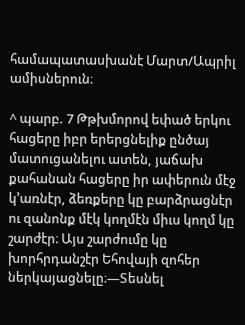համապատասխանէ Մարտ/Ապրիլ ամիսներուն։

^ պարբ. 7 Թթխմորով եփած երկու հացերը իբր երերցնելիք ընծայ մատուցանելու ատեն, յաճախ քահանան հացերը իր ափերուն մէջ կ’առնէր, ձեռքերը կը բարձրացնէր ու զանոնք մէկ կողմէն միւս կողմ կը շարժէր։ Այս շարժումը կը խորհրդանշէր Եհովայի զոհեր ներկայացնելը։—Տեսնել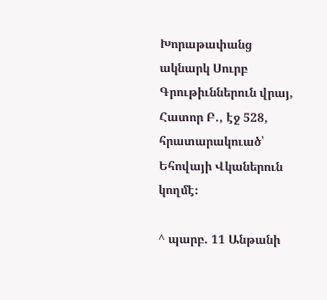Խորաթափանց ակնարկ Սուրբ Գրութիւններուն վրայ, Հատոր Բ., էջ 528, հրատարակուած՝ Եհովայի Վկաներուն կողմէ։

^ պարբ. 11 Անթանի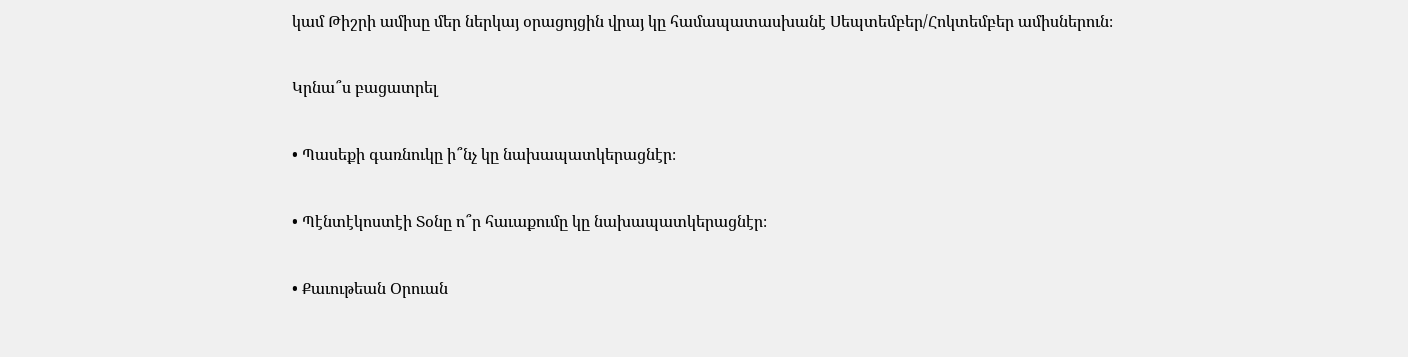կամ Թիշրի ամիսը մեր ներկայ օրացոյցին վրայ կը համապատասխանէ Սեպտեմբեր/Հոկտեմբեր ամիսներուն։

Կրնա՞ս բացատրել

• Պասեքի գառնուկը ի՞նչ կը նախապատկերացնէր։

• Պէնտէկոստէի Տօնը ո՞ր հաւաքումը կը նախապատկերացնէր։

• Քաւութեան Օրուան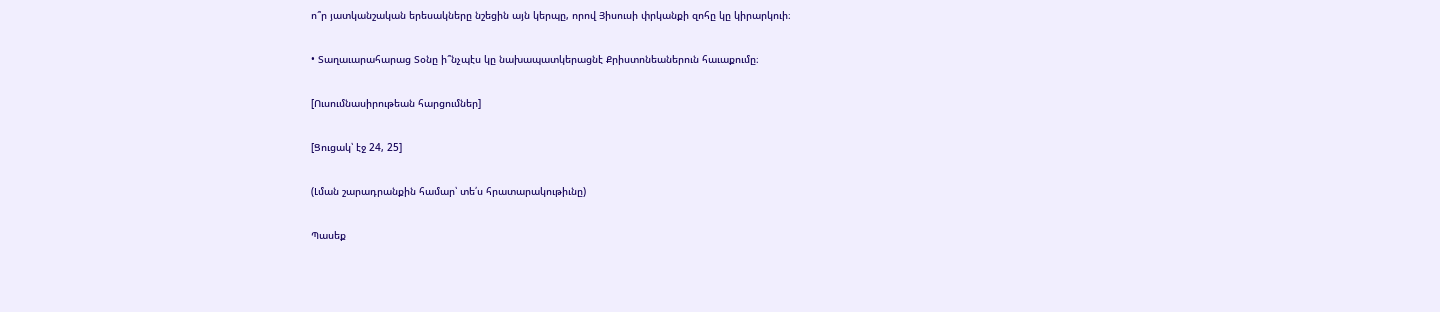ո՞ր յատկանշական երեսակները նշեցին այն կերպը, որով Յիսուսի փրկանքի զոհը կը կիրարկուի։

• Տաղաւարահարաց Տօնը ի՞նչպէս կը նախապատկերացնէ Քրիստոնեաներուն հաւաքումը։

[Ուսումնասիրութեան հարցումներ]

[Ցուցակ՝ էջ 24, 25]

(Լման շարադրանքին համար՝ տե՛ս հրատարակութիւնը)

Պասեք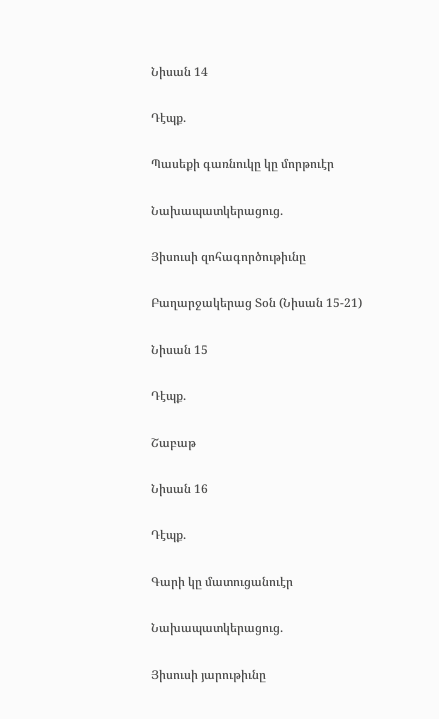Նիսան 14

Դէպք.

Պասեքի գառնուկը կը մորթուէր

Նախապատկերացուց.

Յիսուսի զոհագործութիւնը

Բաղարջակերաց Տօն (Նիսան 15-21)

Նիսան 15

Դէպք.

Շաբաթ

Նիսան 16

Դէպք.

Գարի կը մատուցանուէր

Նախապատկերացուց.

Յիսուսի յարութիւնը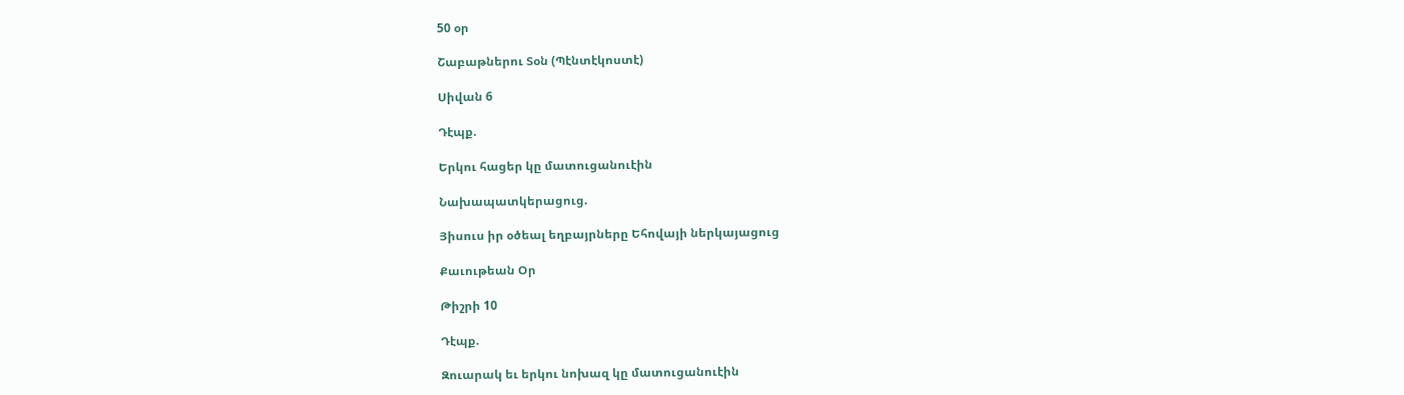50 օր

Շաբաթներու Տօն (Պէնտէկոստէ)

Սիվան 6

Դէպք.

Երկու հացեր կը մատուցանուէին

Նախապատկերացուց.

Յիսուս իր օծեալ եղբայրները Եհովայի ներկայացուց

Քաւութեան Օր

Թիշրի 10

Դէպք.

Զուարակ եւ երկու նոխազ կը մատուցանուէին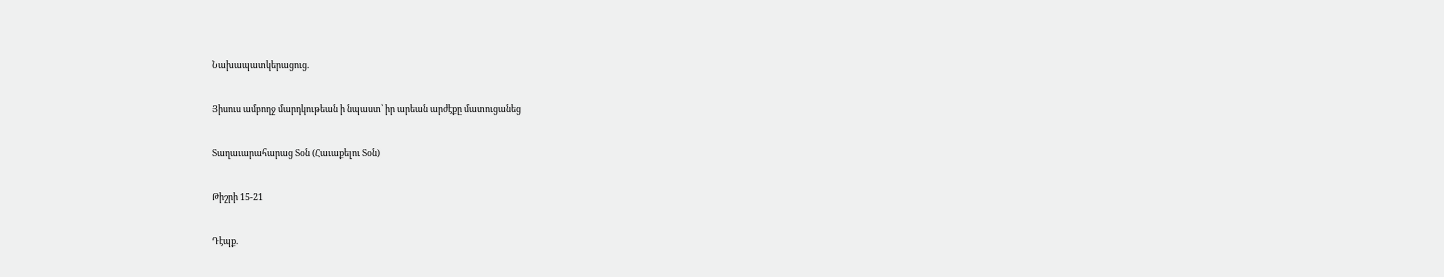Նախապատկերացուց.

Յիսուս ամբողջ մարդկութեան ի նպաստ՝ իր արեան արժէքը մատուցանեց

Տաղաւարահարաց Տօն (Հաւաքելու Տօն)

Թիշրի 15-21

Դէպք.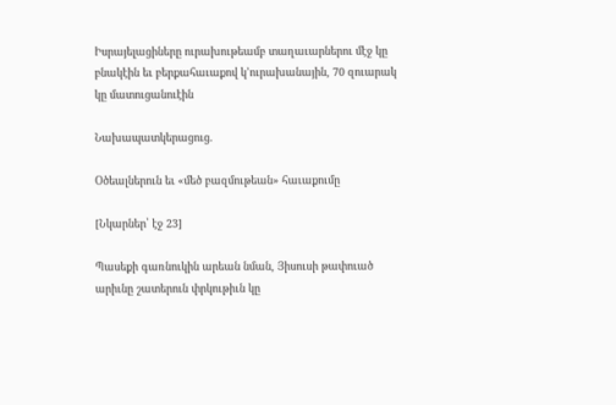Իսրայելացիները ուրախութեամբ տաղաւարներու մէջ կը բնակէին եւ բերքահաւաքով կ’ուրախանային, 70 զուարակ կը մատուցանուէին

Նախապատկերացուց.

Օծեալներուն եւ «մեծ բազմութեան» հաւաքումը

[Նկարներ՝ էջ 23]

Պասեքի գառնուկին արեան նման, Յիսուսի թափուած արիւնը շատերուն փրկութիւն կը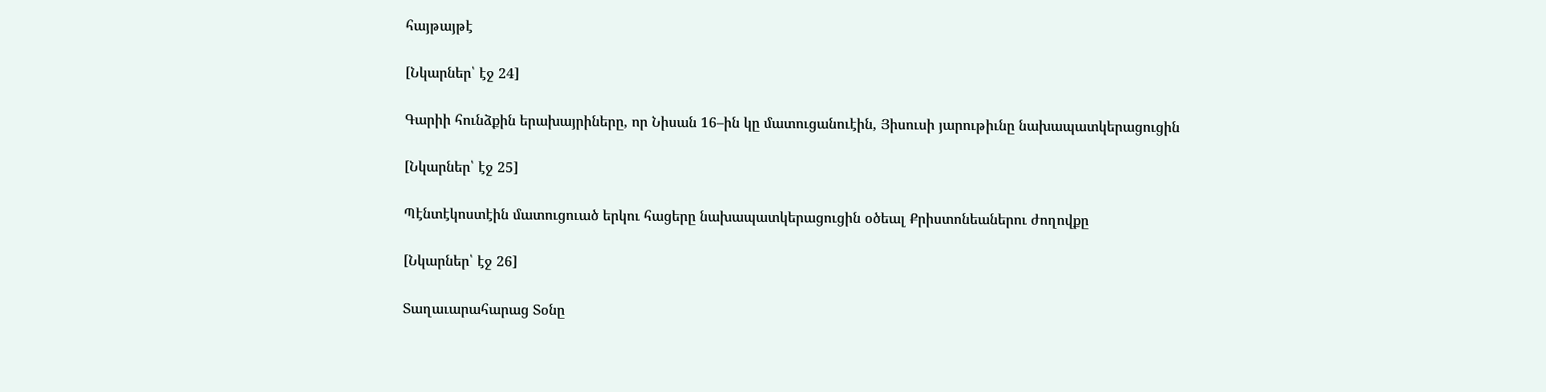հայթայթէ

[Նկարներ՝ էջ 24]

Գարիի հունձքին երախայրիները, որ Նիսան 16–ին կը մատուցանուէին, Յիսուսի յարութիւնը նախապատկերացուցին

[Նկարներ՝ էջ 25]

Պէնտէկոստէին մատուցուած երկու հացերը նախապատկերացուցին օծեալ Քրիստոնեաներու ժողովքը

[Նկարներ՝ էջ 26]

Տաղաւարահարաց Տօնը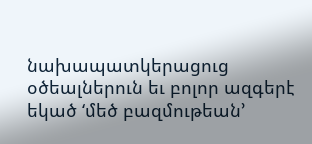նախապատկերացուց օծեալներուն եւ բոլոր ազգերէ եկած ‘մեծ բազմութեան’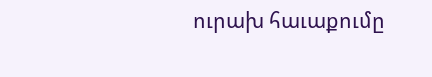ուրախ հաւաքումը